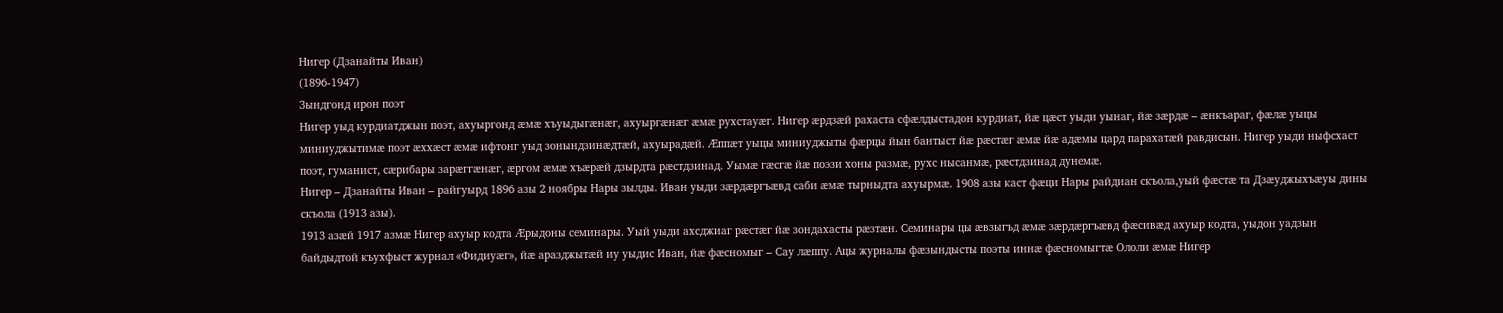Нигер (Дзанайты Иван)
(1896-1947)
Зындгонд ирон поэт
Нигер уыд курдиатджын поэт, ахуыргонд æмæ хъуыдыгæнæг, ахуыргæнæг æмæ рухстауæг. Нигер æрдзæй рахаста сфæлдыстадон курдиат, йæ цæст уыди уынаг, йæ зæрдæ – æнкъараг, фæлæ уыцы миниуджытимæ поэт æххæст æмæ ифтонг уыд зонындзинæдтæй, ахуырадæй. Æппæт уыцы миниуджыты фæрцы йын бантыст йæ рæстæг æмæ йæ адæмы цард парахатæй равдисын. Нигер уыди ныфсхаст поэт, гуманист, сæрибары зарæггæнæг, æргом æмæ хъæрæй дзырдта рæстдзинад. Уымæ гæсгæ йæ поэзи хоны размæ, рухс нысанмæ, рæстдзинад дунемæ.
Нигер – Дзанайты Иван – райгуырд 1896 азы 2 ноябры Нары зылды. Иван уыди зæрдæргъæвд саби æмæ тырныдта ахуырмæ. 1908 азы каст фæци Нары райдиан скъола,уый фæстæ та Дзæуджыхъæуы дины скъола (1913 азы).
1913 азæй 1917 азмæ Нигер ахуыр кодта Æрыдоны семинары. Уый уыди ахсджиаг рæстæг йæ зондахасты рæзтæн. Семинары цы æвзыгъд æмæ зæрдæргъæвд фæсивæд ахуыр кодта, уыдон уадзын байдыдтой къухфыст журнал «Фидиуæг», йæ аразджытæй иу уыдис Иван, йæ фæсномыг – Сау лæппу. Ацы журналы фæзындысты поэты иннæ фæсномыгтæ Ололи æмæ Нигер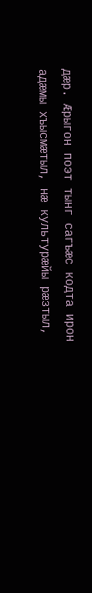дæр. Æрыгон поэт тынг сагъæс кодта ирон адæмы хъысмæтыл, нæ культурæйы рæзтыл,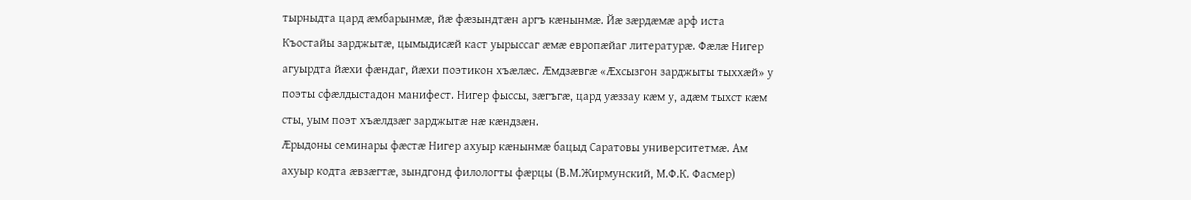тырныдта цард æмбарынмæ, йæ фæзындтæн аргъ кæнынмæ. Йæ зæрдæмæ арф иста Къостайы зарджытæ, цымыдисæй каст уырыссаг æмæ европæйаг литературæ. Фæлæ Нигер агуырдта йæхи фæндаг, йæхи поэтикон хъæлæс. Æмдзæвгæ «Æхсызгон зарджыты тыххæй» у поэты сфæлдыстадон манифест. Нигер фыссы, зæгъгæ, цард уæззау кæм у, адæм тыхст кæм сты, уым поэт хъæлдзæг зарджытæ нæ кæндзæн.
Æрыдоны семинары фæстæ Нигер ахуыр кæнынмæ бацыд Саратовы университетмæ. Ам ахуыр кодта æвзæгтæ, зындгонд филологты фæрцы (В.М.Жирмунский, М.Ф.К. Фасмер)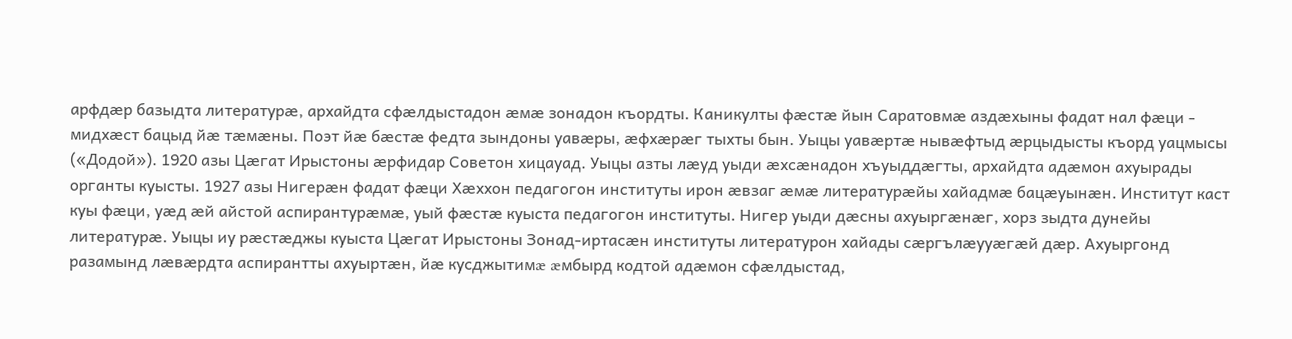арфдæр базыдта литературæ, архайдта сфæлдыстадон æмæ зонадон къордты. Каникулты фæстæ йын Саратовмæ аздæхыны фадат нал фæци - мидхæст бацыд йæ тæмæны. Поэт йæ бæстæ федта зындоны уавæры, æфхæрæг тыхты бын. Уыцы уавæртæ нывæфтыд æрцыдысты къорд уацмысы («Додой»). 1920 азы Цæгат Ирыстоны æрфидар Советон хицауад. Уыцы азты лæуд уыди æхсæнадон хъуыддæгты, архайдта адæмон ахуырады органты куысты. 1927 азы Нигерæн фадат фæци Хæххон педагогон институты ирон æвзаг æмæ литературæйы хайадмæ бацæуынæн. Институт каст куы фæци, уæд æй айстой аспирантурæмæ, уый фæстæ куыста педагогон институты. Нигер уыди дæсны ахуыргæнæг, хорз зыдта дунейы литературæ. Уыцы иу рæстæджы куыста Цæгат Ирыстоны Зонад-иртасæн институты литературон хайады сæргълæууæгæй дæр. Ахуыргонд разамынд лæвæрдта аспирантты ахуыртæн, йæ кусджытимæ æмбырд кодтой адæмон сфæлдыстад,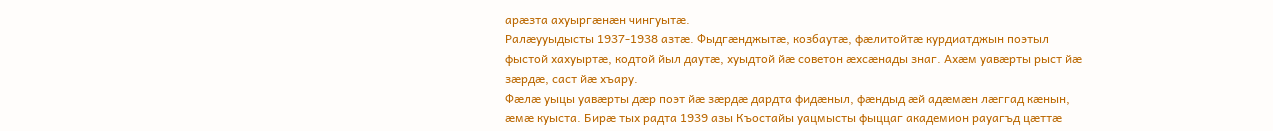арæзта ахуыргæнæн чингуытæ.
Ралæууыдысты 1937-1938 азтæ. Фыдгæнджытæ, козбаутæ, фæлитойтæ курдиатджын поэтыл фыстой хахуыртæ, кодтой йыл даутæ, хуыдтой йæ советон æхсæнады знаг. Ахæм уавæрты рыст йæ зæрдæ, саст йæ хъару.
Фæлæ уыцы уавæрты дæр поэт йæ зæрдæ дардта фидæныл, фæндыд æй адæмæн лæггад кæнын, æмæ куыста. Бирæ тых радта 1939 азы Къостайы уацмысты фыццаг академион рауагъд цæттæ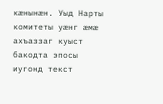кæнынæн. Уыд Нарты комитеты уæнг æмæ ахъаззаг куыст бакодта эпосы иугонд текст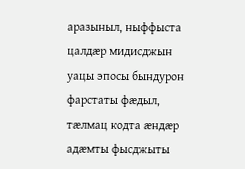аразыныл, ныффыста цалдæр мидисджын уацы эпосы бындурон фарстаты фæдыл, тæлмац кодта æндæр адæмты фысджыты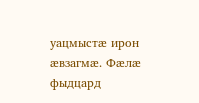уацмыстæ ирон æвзагмæ. Фæлæ фыдцард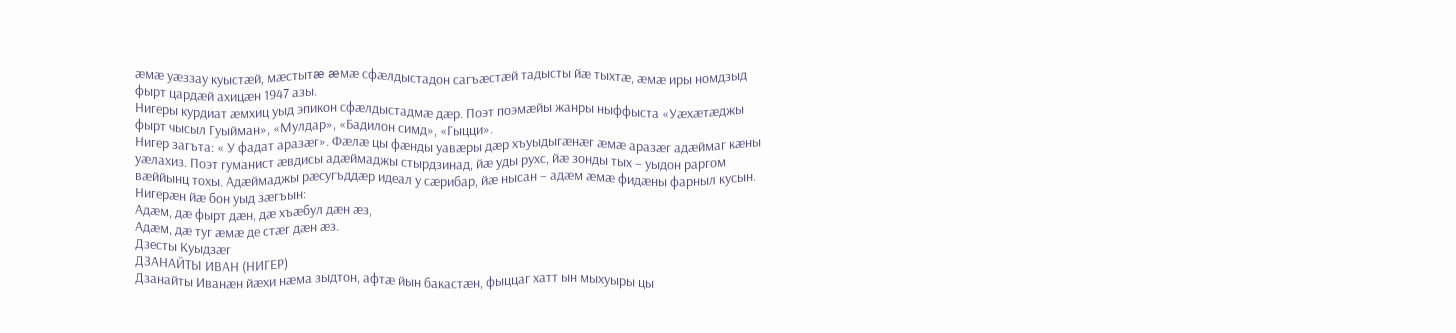æмæ уæззау куыстæй, мæстытæ æмæ сфæлдыстадон сагъæстæй тадысты йæ тыхтæ, æмæ иры номдзыд фырт цардæй ахицæн 1947 азы.
Нигеры курдиат æмхиц уыд эпикон сфæлдыстадмæ дæр. Поэт поэмæйы жанры ныффыста «Уæхæтæджы фырт чысыл Гуыйман», «Мулдар», «Бадилон симд», «Гыцци».
Нигер загъта: « У фадат аразæг». Фæлæ цы фæнды уавæры дæр хъуыдыгæнæг æмæ аразæг адæймаг кæны уæлахиз. Поэт гуманист æвдисы адæймаджы стырдзинад, йæ уды рухс, йæ зонды тых – уыдон раргом вæййынц тохы. Адæймаджы рæсугъддæр идеал у сæрибар, йæ нысан – адæм æмæ фидæны фарныл кусын. Нигерæн йæ бон уыд зæгъын:
Адæм, дæ фырт дæн, дæ хъæбул дæн æз,
Адæм, дæ туг æмæ де стæг дæн æз.
Дзесты Куыдзæг
ДЗАНАЙТЫ ИВАН (НИГЕР)
Дзанайты Иванæн йæхи нæма зыдтон, афтæ йын бакастæн, фыццаг хатт ын мыхуыры цы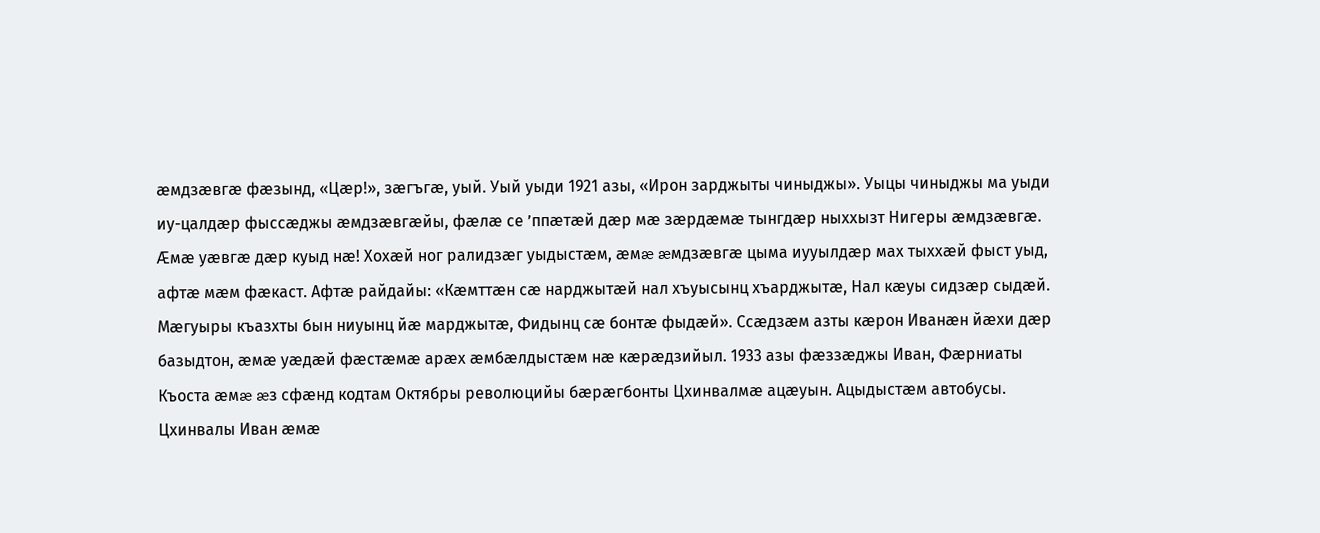æмдзæвгæ фæзынд, «Цæр!», зæгъгæ, уый. Уый уыди 1921 азы, «Ирон зарджыты чиныджы». Уыцы чиныджы ма уыди иу-цалдæр фыссæджы æмдзæвгæйы, фæлæ се ’ппæтæй дæр мæ зæрдæмæ тынгдæр ныххызт Нигеры æмдзæвгæ. Æмæ уæвгæ дæр куыд нæ! Хохæй ног ралидзæг уыдыстæм, æмæ æмдзæвгæ цыма иууылдæр мах тыххæй фыст уыд, афтæ мæм фæкаст. Афтæ райдайы: «Кæмттæн сæ нарджытæй нал хъуысынц хъарджытæ, Нал кæуы сидзæр сыдæй. Мæгуыры къазхты бын ниуынц йæ марджытæ, Фидынц сæ бонтæ фыдæй». Ссæдзæм азты кæрон Иванæн йæхи дæр базыдтон, æмæ уæдæй фæстæмæ арæх æмбæлдыстæм нæ кæрæдзийыл. 1933 азы фæззæджы Иван, Фæрниаты Къоста æмæ æз сфæнд кодтам Октябры революцийы бæрæгбонты Цхинвалмæ ацæуын. Ацыдыстæм автобусы. Цхинвалы Иван æмæ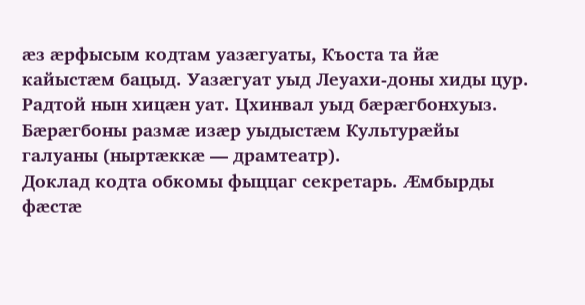æз æрфысым кодтам уазæгуаты, Къоста та йæ кайыстæм бацыд. Уазæгуат уыд Леуахи-доны хиды цур. Радтой нын хицæн уат. Цхинвал уыд бæрæгбонхуыз. Бæрæгбоны размæ изæр уыдыстæм Культурæйы галуаны (ныртæккæ — драмтеатр).
Доклад кодта обкомы фыццаг секретарь. Æмбырды фæстæ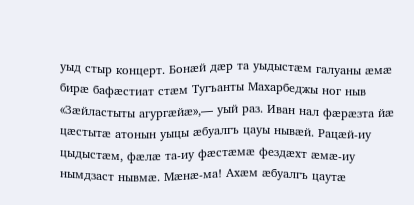уыд стыр концерт. Бонæй дæр та уыдыстæм галуаны æмæ бирæ бафæстиат стæм Тугъанты Махарбеджы ног ныв «Зæйластыты агургæйæ»,— уый раз. Иван нал фæрæзта йæ цæстытæ атонын уыцы æбуалгъ цауы нывæй. Рацæй-иу цыдыстæм, фæлæ та-иу фæстæмæ фездæхт æмæ-иу нымдзаст нывмæ. Мæнæ-ма! Ахæм æбуалгъ цаутæ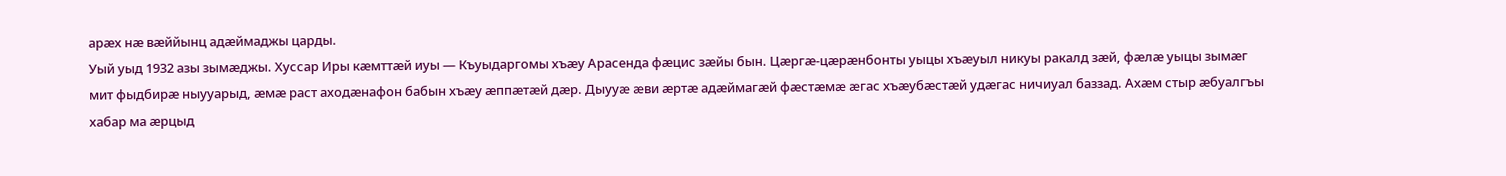арæх нæ вæййынц адæймаджы царды.
Уый уыд 1932 азы зымæджы. Хуссар Иры кæмттæй иуы — Къуыдаргомы хъæу Арасенда фæцис зæйы бын. Цæргæ-цæрæнбонты уыцы хъæуыл никуы ракалд зæй, фæлæ уыцы зымæг мит фыдбирæ ныууарыд, æмæ раст аходæнафон бабын хъæу æппæтæй дæр. Дыууæ æви æртæ адæймагæй фæстæмæ æгас хъæубæстæй удæгас ничиуал баззад. Ахæм стыр æбуалгъы хабар ма æрцыд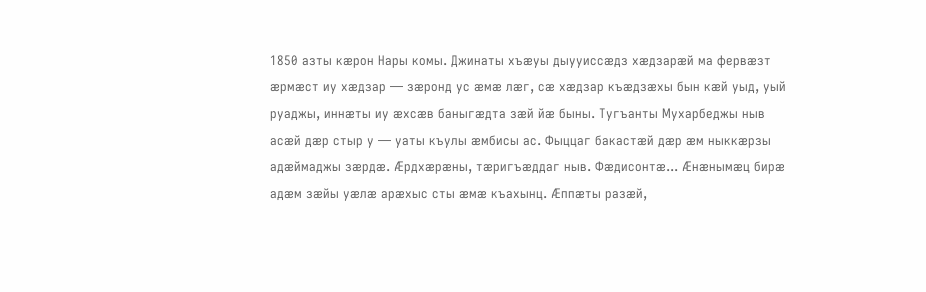1850 азты кæрон Нары комы. Джинаты хъæуы дыууиссæдз хæдзарæй ма фервæзт æрмæст иу хæдзар — зæронд ус æмæ лæг, сæ хæдзар къæдзæхы бын кæй уыд, уый руаджы, иннæты иу æхсæв баныгæдта зæй йæ быны. Тугъанты Мухарбеджы ныв асæй дæр стыр у — уаты къулы æмбисы ас. Фыццаг бакастæй дæр æм ныккæрзы адæймаджы зæрдæ. Æрдхæрæны, тæригъæддаг ныв. Фæдисонтæ... Æнæнымæц бирæ адæм зæйы уæлæ арæхыс сты æмæ къахынц. Æппæты разæй,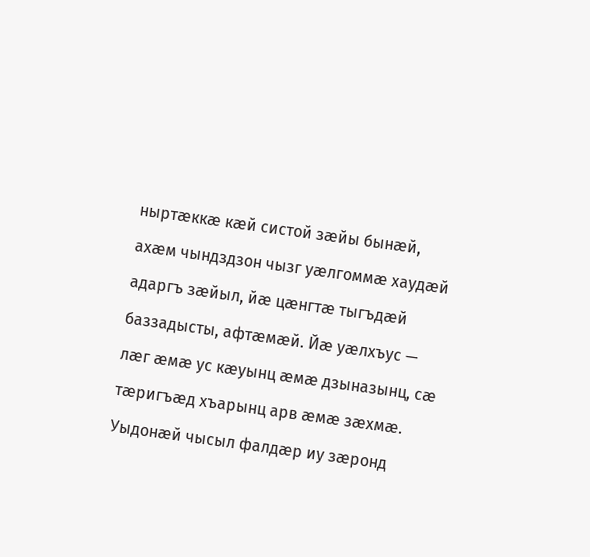ныртæккæ кæй систой зæйы бынæй, ахæм чындздзон чызг уæлгоммæ хаудæй адаргъ зæйыл, йæ цæнгтæ тыгъдæй баззадысты, афтæмæй. Йæ уæлхъус — лæг æмæ ус кæуынц æмæ дзыназынц, сæ тæригъæд хъарынц арв æмæ зæхмæ. Уыдонæй чысыл фалдæр иу зæронд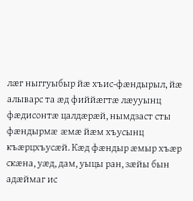лæг ныггуыбыр йæ хъис-фæндырыл, йæ алыварс та æд фиййæгтæ лæууынц фæдисонтæ цалдæрæй, нымдзаст сты фæндырмæ æмæ йæм хъусынц къæрцхъусæй. Кæд фæндыр æмыр хъæр скæна, уæд, дам, уыцы ран, зæйы бын адæймаг ис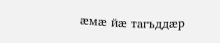æмæ йæ тагъддæр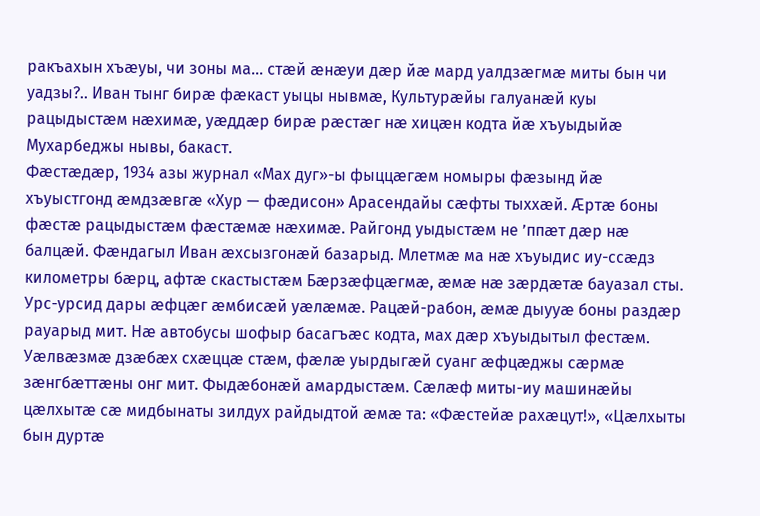ракъахын хъæуы, чи зоны ма... стæй æнæуи дæр йæ мард уалдзæгмæ миты бын чи уадзы?.. Иван тынг бирæ фæкаст уыцы нывмæ, Культурæйы галуанæй куы рацыдыстæм нæхимæ, уæддæр бирæ рæстæг нæ хицæн кодта йæ хъуыдыйæ Мухарбеджы нывы, бакаст.
Фæстæдæр, 1934 азы журнал «Мах дуг»-ы фыццæгæм номыры фæзынд йæ хъуыстгонд æмдзæвгæ «Хур — фæдисон» Арасендайы сæфты тыххæй. Æртæ боны фæстæ рацыдыстæм фæстæмæ нæхимæ. Райгонд уыдыстæм не ’ппæт дæр нæ балцæй. Фæндагыл Иван æхсызгонæй базарыд. Млетмæ ма нæ хъуыдис иу-ссæдз километры бæрц, афтæ скастыстæм Бæрзæфцæгмæ, æмæ нæ зæрдæтæ бауазал сты. Урс-урсид дары æфцæг æмбисæй уæлæмæ. Рацæй-рабон, æмæ дыууæ боны раздæр рауарыд мит. Нæ автобусы шофыр басагъæс кодта, мах дæр хъуыдытыл фестæм. Уæлвæзмæ дзæбæх схæццæ стæм, фæлæ уырдыгæй суанг æфцæджы сæрмæ зæнгбæттæны онг мит. Фыдæбонæй амардыстæм. Сæлæф миты-иу машинæйы цæлхытæ сæ мидбынаты зилдух райдыдтой æмæ та: «Фæстейæ рахæцут!», «Цæлхыты бын дуртæ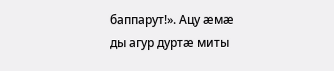баппарут!». Ацу æмæ ды агур дуртæ миты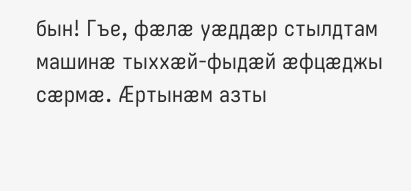бын! Гъе, фæлæ уæддæр стылдтам машинæ тыххæй-фыдæй æфцæджы сæрмæ. Æртынæм азты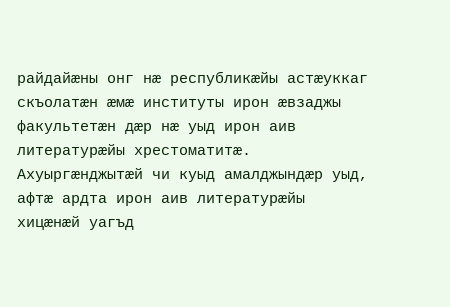райдайæны онг нæ республикæйы астæуккаг скъолатæн æмæ институты ирон æвзаджы факультетæн дæр нæ уыд ирон аив литературæйы хрестоматитæ.
Ахуыргæнджытæй чи куыд амалджындæр уыд, афтæ ардта ирон аив литературæйы хицæнæй уагъд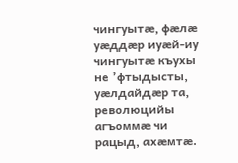чингуытæ, фæлæ уæддæр иуæй-иу чингуытæ къухы не ’фтыдысты, уæлдайдæр та, революцийы агъоммæ чи рацыд, ахæмтæ.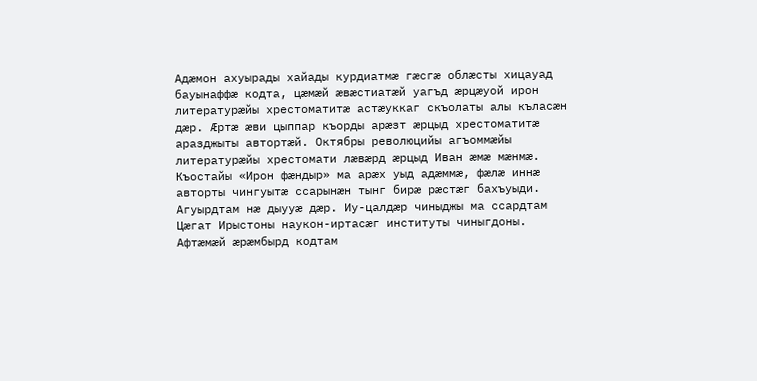Адæмон ахуырады хайады курдиатмæ гæсгæ облæсты хицауад бауынаффæ кодта, цæмæй æвæстиатæй уагъд æрцæуой ирон литературæйы хрестоматитæ астæуккаг скъолаты алы къласæн дæр. Æртæ æви цыппар къорды арæзт æрцыд хрестоматитæ аразджыты автортæй. Октябры революцийы агъоммæйы литературæйы хрестомати лæвæрд æрцыд Иван æмæ мæнмæ. Къостайы «Ирон фæндыр» ма арæх уыд адæммæ, фæлæ иннæ авторты чингуытæ ссарынæн тынг бирæ рæстæг бахъуыди. Агуырдтам нæ дыууæ дæр. Иу-цалдæр чиныджы ма ссардтам Цæгат Ирыстоны наукон-иртасæг институты чиныгдоны. Афтæмæй æрæмбырд кодтам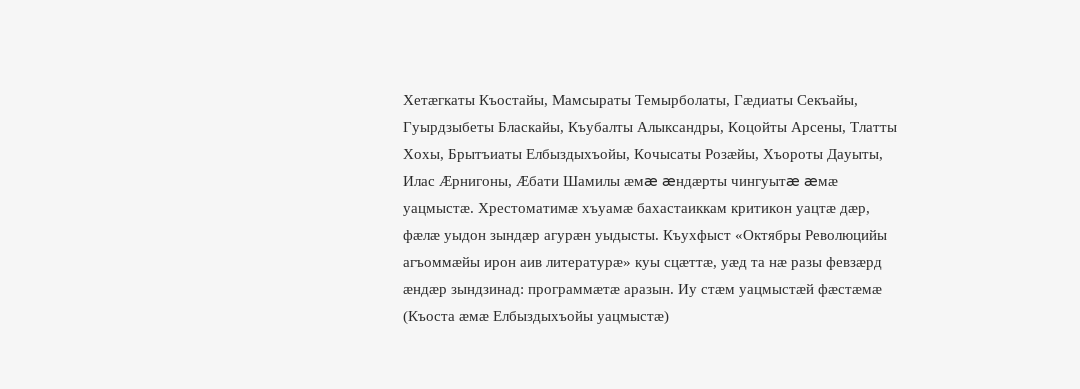Хетæгкаты Къостайы, Мамсыраты Темырболаты, Гæдиаты Секъайы, Гуырдзыбеты Бласкайы, Къубалты Алыксандры, Коцойты Арсены, Тлатты Хохы, Брытъиаты Елбыздыхъойы, Кочысаты Розæйы, Хъороты Дауыты, Илас Æрнигоны, Æбати Шамилы æмæ æндæрты чингуытæ æмæ уацмыстæ. Хрестоматимæ хъуамæ бахастаиккам критикон уацтæ дæр, фæлæ уыдон зындæр агурæн уыдысты. Къухфыст «Октябры Революцийы агъоммæйы ирон аив литературæ» куы сцæттæ, уæд та нæ разы февзæрд æндæр зындзинад: программæтæ аразын. Иу стæм уацмыстæй фæстæмæ (Къоста æмæ Елбыздыхъойы уацмыстæ)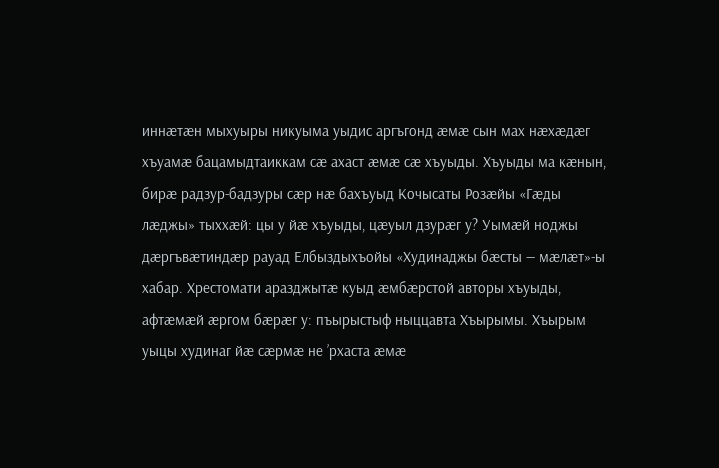иннæтæн мыхуыры никуыма уыдис аргъгонд æмæ сын мах нæхæдæг хъуамæ бацамыдтаиккам сæ ахаст æмæ сæ хъуыды. Хъуыды ма кæнын, бирæ радзур-бадзуры сæр нæ бахъуыд Кочысаты Розæйы «Гæды лæджы» тыххæй: цы у йæ хъуыды, цæуыл дзурæг у? Уымæй ноджы дæргъвæтиндæр рауад Елбыздыхъойы «Худинаджы бæсты — мæлæт»-ы хабар. Хрестомати аразджытæ куыд æмбæрстой авторы хъуыды, афтæмæй æргом бæрæг у: пъырыстыф ныццавта Хъырымы. Хъырым уыцы худинаг йæ сæрмæ не ’рхаста æмæ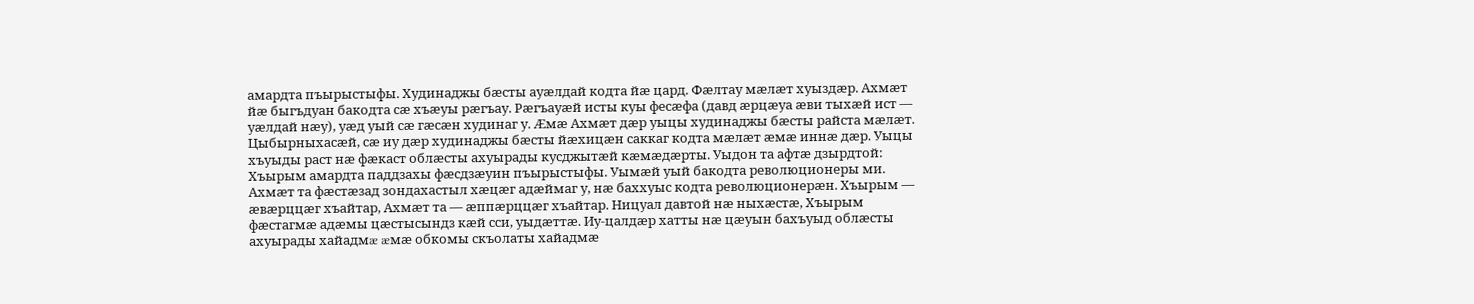амардта пъырыстыфы. Худинаджы бæсты ауæлдай кодта йæ цард. Фæлтау мæлæт хуыздæр. Ахмæт йæ быгъдуан бакодта сæ хъæуы рæгъау. Рæгъауæй исты куы фесæфа (давд æрцæуа æви тыхæй ист — уæлдай нæу), уæд уый сæ гæсæн худинаг у. Æмæ Ахмæт дæр уыцы худинаджы бæсты райста мæлæт.
Цыбырныхасæй, сæ иу дæр худинаджы бæсты йæхицæн саккаг кодта мæлæт æмæ иннæ дæр. Уыцы хъуыды раст нæ фæкаст облæсты ахуырады кусджытæй кæмæдæрты. Уыдон та афтæ дзырдтой: Хъырым амардта паддзахы фæсдзæуин пъырыстыфы. Уымæй уый бакодта революционеры ми. Ахмæт та фæстæзад зондахастыл хæцæг адæймаг у, нæ баххуыс кодта революционерæн. Хъырым — æвæрццæг хъайтар, Ахмæт та — æппæрццæг хъайтар. Ницуал давтой нæ ныхæстæ, Хъырым фæстагмæ адæмы цæстысындз кæй сси, уыдæттæ. Иу-цалдæр хатты нæ цæуын бахъуыд облæсты ахуырады хайадмæ æмæ обкомы скъолаты хайадмæ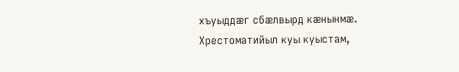хъуыддæг сбæлвырд кæнынмæ. Хрестоматийыл куы куыстам,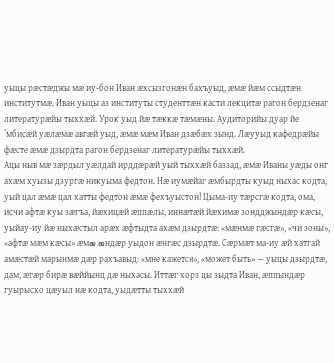уыцы рæстæджы мæ иу-бон Иван æхсызгонæн бахъуыд, æмæ йæм ссыдтæн институтмæ. Иван уыцы аз институты студенттæн касти лекцитæ рагон бердзенаг литературæйы тыххæй. Урок уыд йæ тæккæ тæмæны. Аудиторийы дуар йе ’мбисæй уæлæмæ авгæй уыд, æмæ мæм Иван дзæбæх зынд. Лæууыд кафедрæйы фæсте æмæ дзырдта рагон бердзенаг литературæйы тыххæй.
Ацы ныв мæ зæрдыл уæлдай ирддæрæй уый тыххæй баззад, æмæ Иваны уæды онг ахæм хуызы дзургæ никуыма федтон. Нæ иумæйаг æмбырдты куыд ныхас кодта, уый цал æмæ цал хатты федтон æмæ фехъуыстон! Цыма-иу тæрсгæ кодта, ома, исчи афтæ куы зæгъа, йæхицæй æппæлы, иннæтæй йæхимæ зондджындæр кæсы, уыйау-иу йæ ныхæстыл арæх æфтыдта ахæм дзырдтæ: «мæнмæ гæсгæ», «чи зоны», «афтæ мæм кæсы» æмæ æндæр уыдон æнгæс дзырдтæ. Сæрмæт ма-иу æй хатгай амæстæй марынмæ дæр рахъавыд: «мне кажется», «может быть» — уыцы дзырдтæ, дам, æгæр бирæ вæййынц дæ ныхасы. Иттæг хорз цы зыдта Иван, æппындæр гуырысхо цæуыл нæ кодта, уыдæтты тыххæй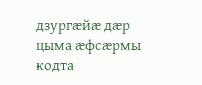дзургæйæ дæр цыма æфсæрмы кодта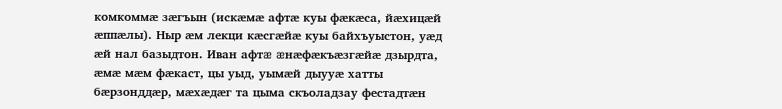комкоммæ зæгъын (искæмæ афтæ куы фæкæса, йæхицæй æппæлы). Ныр æм лекци кæсгæйæ куы байхъуыстон, уæд æй нал базыдтон. Иван афтæ æнæфæкъæзгæйæ дзырдта, æмæ мæм фæкаст, цы уыд, уымæй дыууæ хатты бæрзонддæр, мæхæдæг та цыма скъоладзау фестадтæн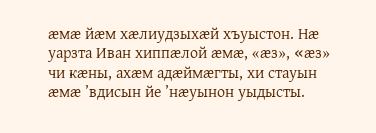æмæ йæм хæлиудзыхæй хъуыстон. Нæ уарзта Иван хиппæлой æмæ, «æз», «æз» чи кæны, ахæм адæймæгты, хи стауын æмæ ’вдисын йе ’нæуынон уыдысты.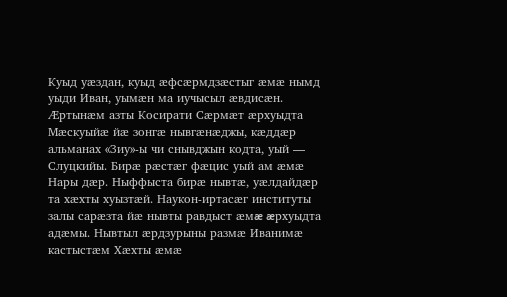Куыд уæздан, куыд æфсæрмдзæстыг æмæ нымд уыди Иван, уымæн ма иучысыл æвдисæн. Æртынæм азты Косирати Сæрмæт æрхуыдта Мæскуыйæ йæ зонгæ нывгæнæджы, кæддæр альманах «Зиу»-ы чи снывджын кодта, уый — Слуцкийы. Бирæ рæстæг фæцис уый ам æмæ Нары дæр. Ныффыста бирæ нывтæ, уæлдайдæр та хæхты хуызтæй. Наукон-иртасæг институты залы сарæзта йæ нывты равдыст æмæ æрхуыдта адæмы. Нывтыл æрдзурыны размæ Иванимæ кастыстæм Хæхты æмæ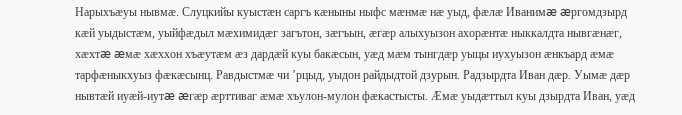Нарыхъæуы нывмæ. Слуцкийы куыстæн саргъ кæныны ныфс мæнмæ нæ уыд, фæлæ Иванимæ æргомдзырд кæй уыдыстæм, уыйфæдыл мæхимидæг загътон, зæгъын, æгæр алыхуызон ахорæнтæ ныккалдта нывгæнæг, хæхтæ æмæ хæххон хъæутæм æз дардæй куы бакæсын, уæд мæм тынгдæр уыцы иухуызон æнкъард æмæ тарфæныкхуыз фæкæсынц. Равдыстмæ чи ’рцыд, уыдон райдыдтой дзурын. Радзырдта Иван дæр. Уымæ дæр нывтæй иуæй-иутæ æгæр æрттиваг æмæ хъулон-мулон фæкастысты. Æмæ уыдæттыл куы дзырдта Иван, уæд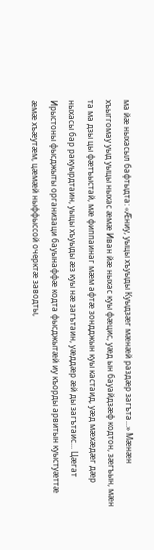ма йæ ныхасыл бафтыдта: «Æниу, уыцы хъуыды Куыдзæг мæнæй раздæр загъта...» Мæнæн хъыггомау уыд уыцы ныхас æмæ Иван йæ ныхас куы фæцис, уæд ын бауайдзæф кодтон, зæгъын, мæн та ма дзы цы фæтъыстай, мæ фиппаинаг мæм афтæ зондджын куы кастаид, уæд мæхæдæг дæр ныхасы бар ракуырдтаин, уыцы хъуыды æз куы нæ загътаин, уæддæр æй ды загътаис... Цæгат Ирыстоны фысджыты организаци бауынаффæ кодта фысджытæй иу къорды арвитын куыстуæттæ æмæ хъæутæм, цæмæй ныффыссой очерктæ заводты,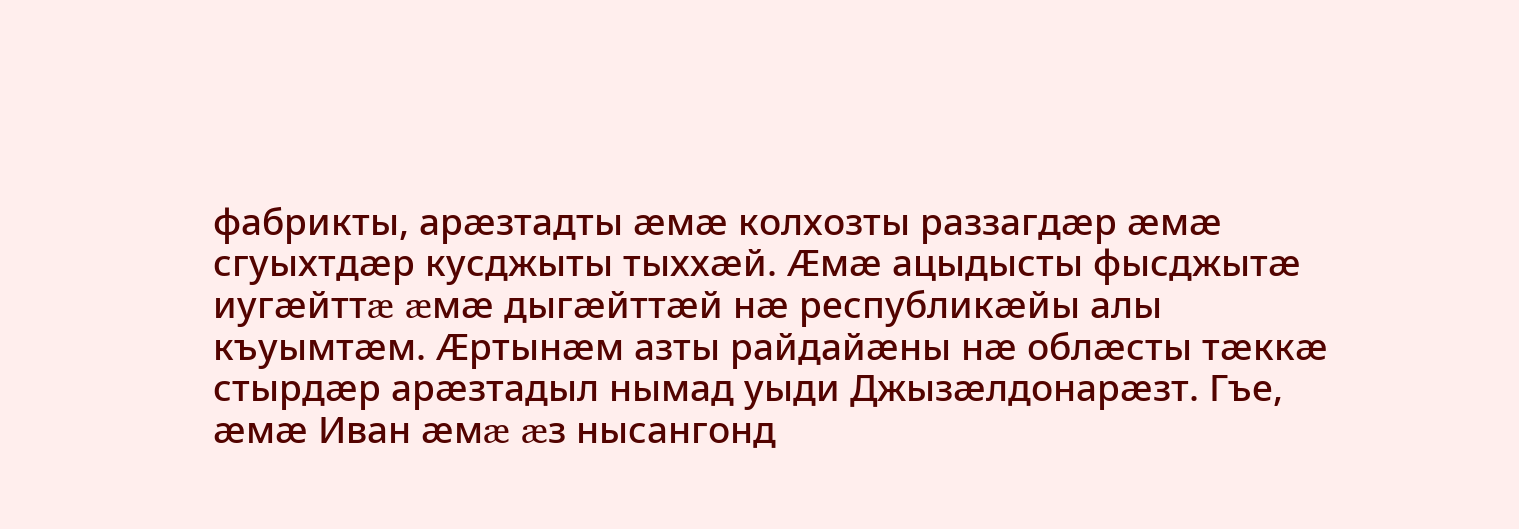фабрикты, арæзтадты æмæ колхозты раззагдæр æмæ сгуыхтдæр кусджыты тыххæй. Æмæ ацыдысты фысджытæ иугæйттæ æмæ дыгæйттæй нæ республикæйы алы къуымтæм. Æртынæм азты райдайæны нæ облæсты тæккæ стырдæр арæзтадыл нымад уыди Джызæлдонарæзт. Гъе, æмæ Иван æмæ æз нысангонд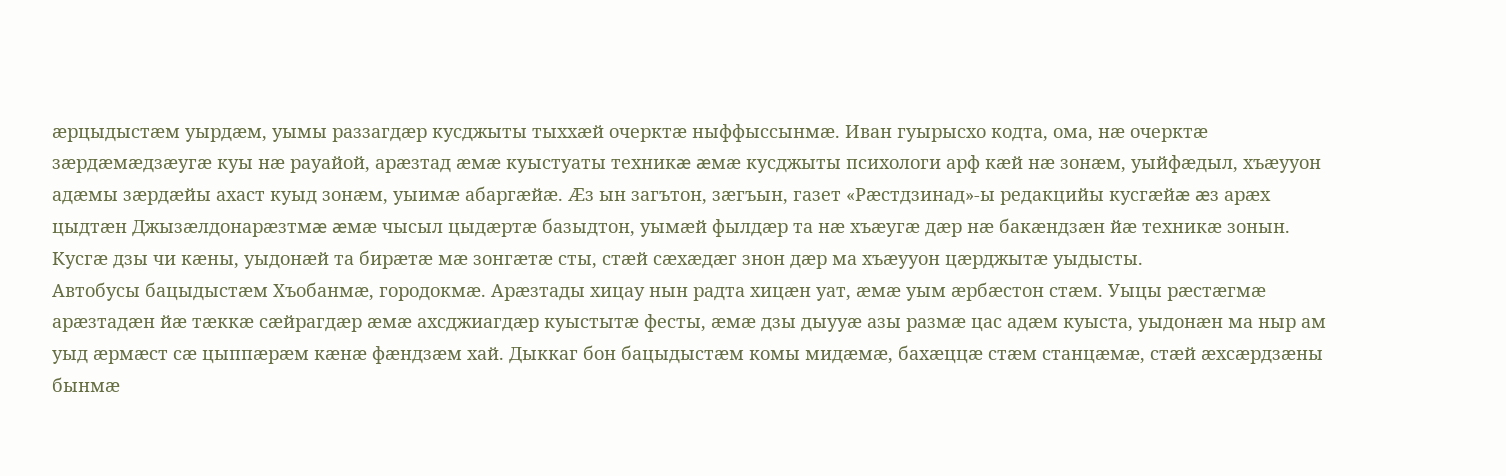æрцыдыстæм уырдæм, уымы раззагдæр кусджыты тыххæй очерктæ ныффыссынмæ. Иван гуырысхо кодта, ома, нæ очерктæ зæрдæмæдзæугæ куы нæ рауайой, арæзтад æмæ куыстуаты техникæ æмæ кусджыты психологи арф кæй нæ зонæм, уыйфæдыл, хъæууон адæмы зæрдæйы ахаст куыд зонæм, уыимæ абаргæйæ. Æз ын загътон, зæгъын, газет «Рæстдзинад»-ы редакцийы кусгæйæ æз арæх цыдтæн Джызæлдонарæзтмæ æмæ чысыл цыдæртæ базыдтон, уымæй фылдæр та нæ хъæугæ дæр нæ бакæндзæн йæ техникæ зонын. Кусгæ дзы чи кæны, уыдонæй та бирæтæ мæ зонгæтæ сты, стæй сæхæдæг знон дæр ма хъæууон цæрджытæ уыдысты.
Автобусы бацыдыстæм Хъобанмæ, городокмæ. Арæзтады хицау нын радта хицæн уат, æмæ уым æрбæстон стæм. Уыцы рæстæгмæ арæзтадæн йæ тæккæ сæйрагдæр æмæ ахсджиагдæр куыстытæ фесты, æмæ дзы дыууæ азы размæ цас адæм куыста, уыдонæн ма ныр ам уыд æрмæст сæ цыппæрæм кæнæ фæндзæм хай. Дыккаг бон бацыдыстæм комы мидæмæ, бахæццæ стæм станцæмæ, стæй æхсæрдзæны бынмæ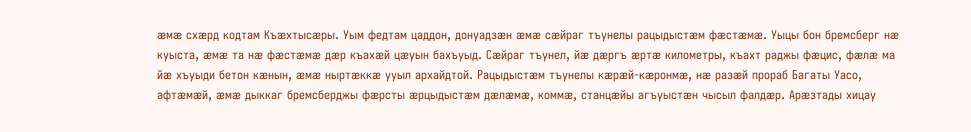æмæ схæрд кодтам Къæхтысæры. Уым федтам цаддон, донуадзæн æмæ сæйраг тъунелы рацыдыстæм фæстæмæ. Уыцы бон бремсберг нæ куыста, æмæ та нæ фæстæмæ дæр къахæй цæуын бахъуыд. Сæйраг тъунел, йæ дæргъ æртæ километры, къахт раджы фæцис, фæлæ ма йæ хъуыди бетон кæнын, æмæ ныртæккæ ууыл архайдтой. Рацыдыстæм тъунелы кæрæй-кæронмæ, нæ разæй прораб Багаты Уасо, афтæмæй, æмæ дыккаг бремсберджы фæрсты æрцыдыстæм дæлæмæ, коммæ, станцæйы агъуыстæн чысыл фалдæр. Арæзтады хицау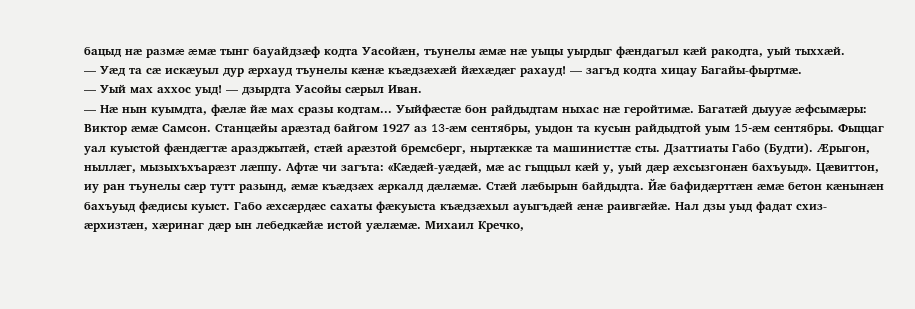бацыд нæ размæ æмæ тынг бауайдзæф кодта Уасойæн, тъунелы æмæ нæ уыцы уырдыг фæндагыл кæй ракодта, уый тыххæй.
— Уæд та сæ искæуыл дур æрхауд тъунелы кæнæ къæдзæхæй йæхæдæг рахауд! — загъд кодта хицау Багайы-фыртмæ.
— Уый мах аххос уыд! — дзырдта Уасойы сæрыл Иван.
— Нæ нын куымдта, фæлæ йæ мах сразы кодтам... Уыйфæстæ бон райдыдтам ныхас нæ геройтимæ. Багатæй дыууæ æфсымæры: Виктор æмæ Самсон. Станцæйы арæзтад байгом 1927 аз 13-æм сентябры, уыдон та кусын райдыдтой уым 15-æм сентябры. Фыццаг уал куыстой фæндæгтæ аразджытæй, стæй арæзтой бремсберг, ныртæккæ та машинисттæ сты. Дзаттиаты Габо (Будти). Æрыгон, ныллæг, мызыхъхъарæзт лæппу. Афтæ чи загъта: «Кæдæй-уæдæй, мæ ас гыццыл кæй у, уый дæр æхсызгонæн бахъуыд». Цæвиттон, иу ран тъунелы сæр тутт разынд, æмæ къæдзæх æркалд дæлæмæ. Стæй лæбырын байдыдта. Йæ бафидæрттæн æмæ бетон кæнынæн бахъуыд фæдисы куыст. Габо æхсæрдæс сахаты фæкуыста къæдзæхыл ауыгъдæй æнæ раивгæйæ. Нал дзы уыд фадат схиз-æрхизтæн, хæринаг дæр ын лебедкæйæ истой уæлæмæ. Михаил Кречко,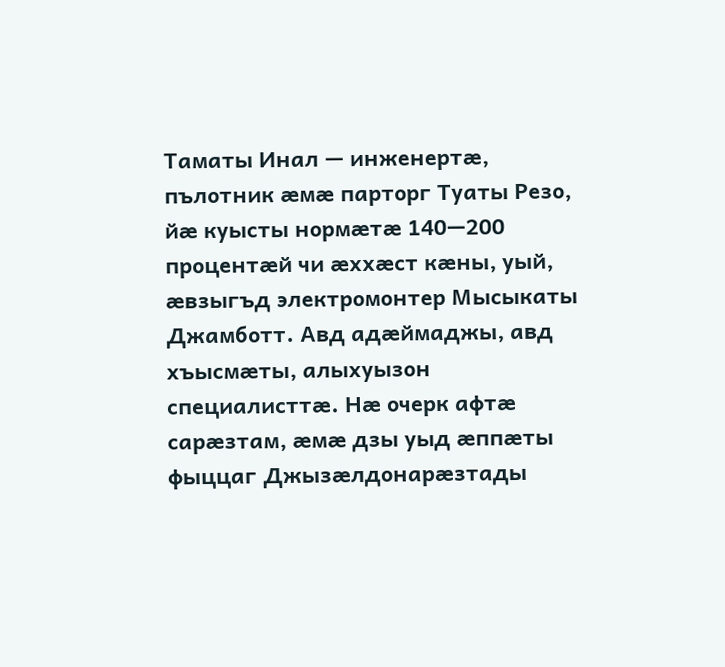Таматы Инал — инженертæ, пълотник æмæ парторг Туаты Резо, йæ куысты нормæтæ 140—200 процентæй чи æххæст кæны, уый, æвзыгъд электромонтер Мысыкаты Джамботт. Авд адæймаджы, авд хъысмæты, алыхуызон специалисттæ. Нæ очерк афтæ сарæзтам, æмæ дзы уыд æппæты фыццаг Джызæлдонарæзтады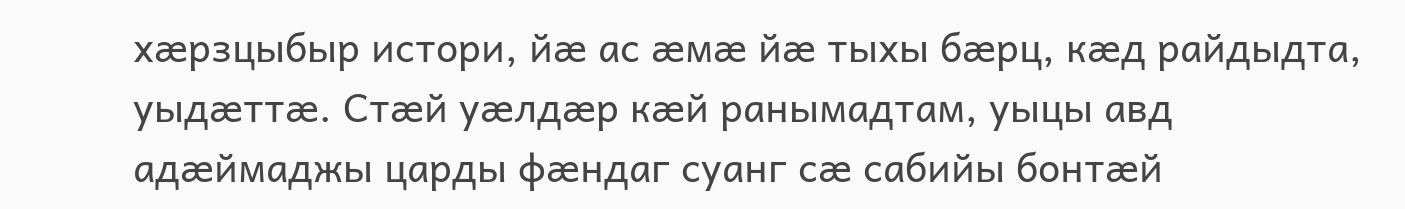хæрзцыбыр истори, йæ ас æмæ йæ тыхы бæрц, кæд райдыдта, уыдæттæ. Стæй уæлдæр кæй ранымадтам, уыцы авд адæймаджы царды фæндаг суанг сæ сабийы бонтæй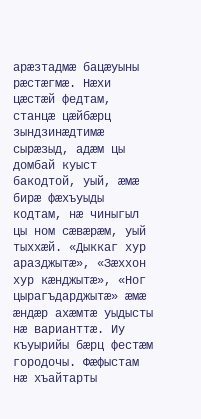арæзтадмæ бацæуыны рæстæгмæ. Нæхи цæстæй федтам, станцæ цæйбæрц зындзинæдтимæ сырæзыд, адæм цы домбай куыст бакодтой, уый, æмæ бирæ фæхъуыды кодтам, нæ чиныгыл цы ном сæвæрæм, уый тыххæй. «Дыккаг хур аразджытæ», «Зæххон хур кæнджытæ», «Ног цырагъдарджытæ» æмæ æндæр ахæмтæ уыдысты нæ варианттæ. Иу къуырийы бæрц фестæм городочы. Фæфыстам нæ хъайтарты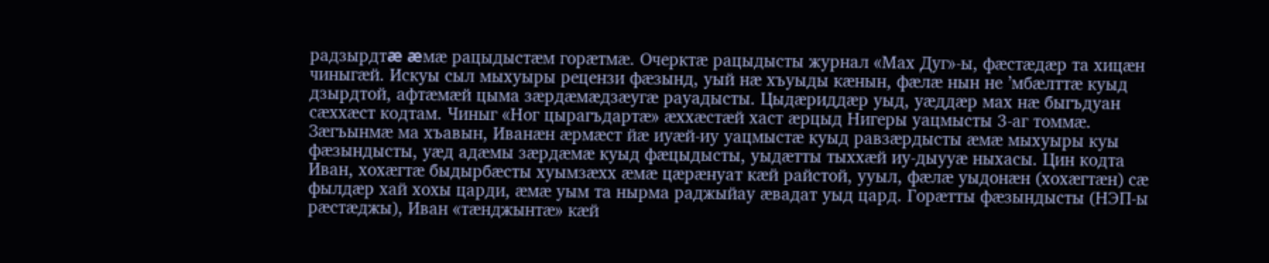радзырдтæ æмæ рацыдыстæм горæтмæ. Очерктæ рацыдысты журнал «Мах Дуг»-ы, фæстæдæр та хицæн чиныгæй. Искуы сыл мыхуыры рецензи фæзынд, уый нæ хъуыды кæнын, фæлæ нын не ’мбæлттæ куыд дзырдтой, афтæмæй цыма зæрдæмæдзæугæ рауадысты. Цыдæриддæр уыд, уæддæр мах нæ быгъдуан сæххæст кодтам. Чиныг «Ног цырагъдартæ» æххæстæй хаст æрцыд Нигеры уацмысты 3-аг томмæ. Зæгъынмæ ма хъавын, Иванæн æрмæст йæ иуæй-иу уацмыстæ куыд равзæрдысты æмæ мыхуыры куы фæзындысты, уæд адæмы зæрдæмæ куыд фæцыдысты, уыдæтты тыххæй иу-дыууæ ныхасы. Цин кодта Иван, хохæгтæ быдырбæсты хуымзæхх æмæ цæрæнуат кæй райстой, ууыл, фæлæ уыдонæн (хохæгтæн) сæ фылдæр хай хохы царди, æмæ уым та нырма раджыйау æвадат уыд цард. Горæтты фæзындысты (НЭП-ы рæстæджы), Иван «тæнджынтæ» кæй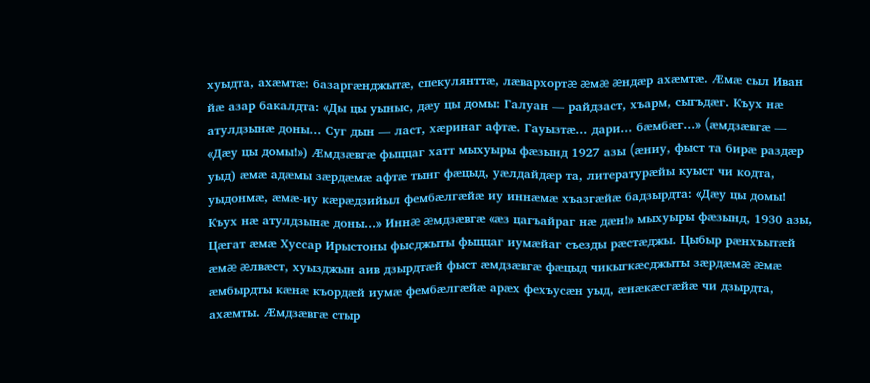хуыдта, ахæмтæ: базаргæнджытæ, спекулянттæ, лæвархортæ æмæ æндæр ахæмтæ. Æмæ сыл Иван йæ азар бакалдта: «Ды цы уыныс, дæу цы домы: Галуан — райдзаст, хъарм, сыгъдæг. Къух нæ атулдзынæ доны... Суг дын — ласт, хæринаг афтæ. Гауызтæ... дари... бæмбæг...» (æмдзæвгæ — «Дæу цы домы!») Æмдзæвгæ фыццаг хатт мыхуыры фæзынд 1927 азы (æниу, фыст та бирæ раздæр уыд) æмæ адæмы зæрдæмæ афтæ тынг фæцыд, уæлдайдæр та, литературæйы куыст чи кодта, уыдонмæ, æмæ-иу кæрæдзийыл фембæлгæйæ иу иннæмæ хъазгæйæ бадзырдта: «Дæу цы домы! Къух нæ атулдзынæ доны...» Иннæ æмдзæвгæ «æз цагъайраг нæ дæн!» мыхуыры фæзынд, 1930 азы, Цæгат æмæ Хуссар Ирыстоны фысджыты фыццаг иумæйаг съезды рæстæджы. Цыбыр рæнхъытæй æмæ æлвæст, хуызджын аив дзырдтæй фыст æмдзæвгæ фæцыд чикыгкæсджыты зæрдæмæ æмæ æмбырдты кæнæ къордæй иумæ фембæлгæйæ арæх фехъусæн уыд, æнæкæсгæйæ чи дзырдта, ахæмты. Æмдзæвгæ стыр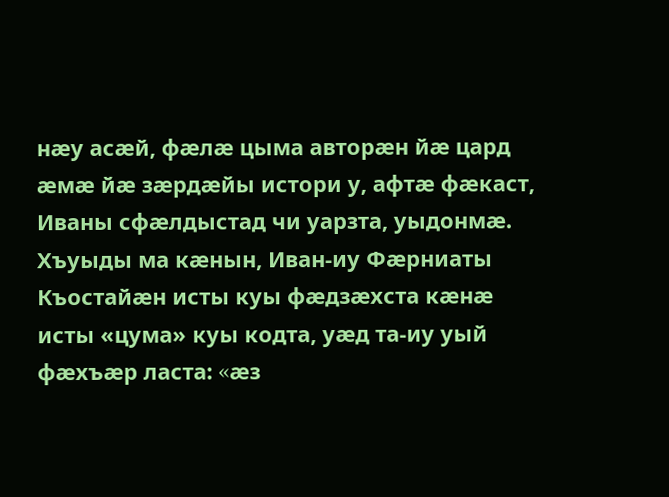нæу асæй, фæлæ цыма авторæн йæ цард æмæ йæ зæрдæйы истори у, афтæ фæкаст, Иваны сфæлдыстад чи уарзта, уыдонмæ. Хъуыды ма кæнын, Иван-иу Фæрниаты Къостайæн исты куы фæдзæхста кæнæ исты «цума» куы кодта, уæд та-иу уый фæхъæр ласта: «æз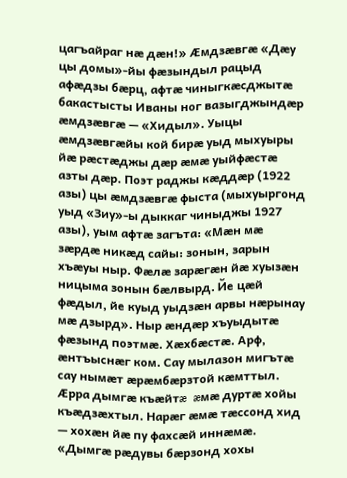цагъайраг нæ дæн!» Æмдзæвгæ «Дæу цы домы»-йы фæзындыл рацыд афæдзы бæрц, афтæ чиныгкæсджытæ бакастысты Иваны ног вазыгджындæр æмдзæвгæ — «Хидыл». Уыцы æмдзæвгæйы кой бирæ уыд мыхуыры йæ рæстæджы дæр æмæ уыйфæстæ азты дæр. Поэт раджы кæддæр (1922 азы) цы æмдзæвгæ фыста (мыхуыргонд уыд «Зиу»-ы дыккаг чиныджы 1927 азы), уым афтæ загъта: «Мæн мæ зæрдæ никæд сайы: зонын, зарын хъæуы ныр. Фæлæ зарæгæн йæ хуызæн ницыма зонын бæлвырд. Йе цæй фæдыл, йе куыд уыдзæн арвы нæрынау мæ дзырд». Ныр æндæр хъуыдытæ фæзынд поэтмæ. Хæхбæстæ. Арф, æнтъыснæг ком. Сау мылазон мигътæ сау нымæт æрæмбæрзтой кæмттыл. Æрра дымгæ къæйтæ æмæ дуртæ хойы къæдзæхтыл. Нарæг æмæ тæссонд хид — хохæн йæ пу фахсæй иннæмæ. «Дымгæ рæдувы бæрзонд хохы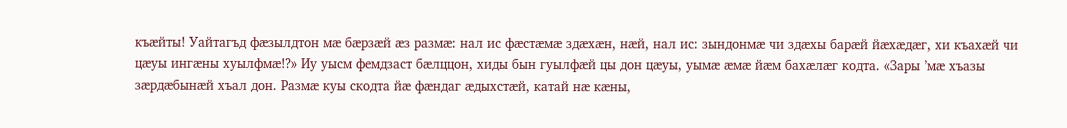къæйты! Уайтагъд фæзылдтон мæ бæрзæй æз размæ: нал ис фæстæмæ здæхæн, нæй, нал ис: зындонмæ чи здæхы барæй йæхæдæг, хи къахæй чи цæуы ингæны хуылфмæ!?» Иу уысм фемдзаст бæлццон, хиды бын гуылфæй цы дон цæуы, уымæ æмæ йæм бахæлæг кодта. «Зары ’мæ хъазы зæрдæбынæй хъал дон. Размæ куы скодта йæ фæндаг æдыхстæй, катай нæ кæны,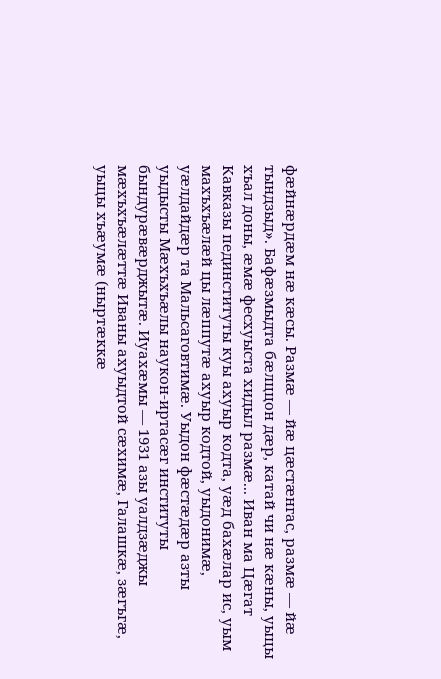фæйнæрдæм нæ кæсы. Размæ — йæ цæстæнгас, размæ — йæ тындзыд». Бафæзмыдта бæлццон дæр, катай чи нæ кæны, уыцы хъал доны, æмæ фесхуыста хидыл размæ... Иван ма Цæгат Кавказы пединституты куы ахуыр кодта, уæд бахæлар ис, уым махъхъæлæй цы лæппутæ ахуыр кодтой, уыдонимæ, уæлдайдæр та Мальсаговтимæ. Уыдон фæстæдæр азты уыдысты Мæхъхъæлы наукон-иртасæг институты бындурæвæрджытæ. Иуахæмы — 1931 азы уалдзæджы мæхъхъæлæттæ Иваны ахуыдтой сæхимæ, Галашкæ, зæгъгæ, уыцы хъæумæ (ныртæккæ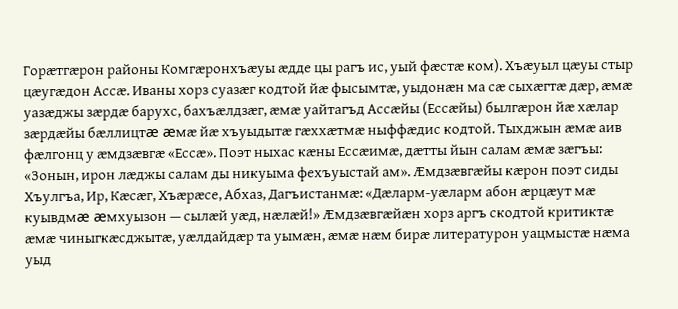Горæтгæрон районы Комгæронхъæуы æдде цы рагъ ис, уый фæстæ ком). Хъæуыл цæуы стыр цæугæдон Ассæ. Иваны хорз суазæг кодтой йæ фысымтæ, уыдонæн ма сæ сыхæгтæ дæр, æмæ уазæджы зæрдæ барухс, бахъæлдзæг, æмæ уайтагъд Ассæйы (Ессæйы) былгæрон йæ хæлар зæрдæйы бæллицтæ æмæ йæ хъуыдытæ гæххæтмæ ныффæдис кодтой. Тыхджын æмæ аив фæлгонц у æмдзæвгæ «Ессæ». Поэт ныхас кæны Ессæимæ, дæтты йын салам æмæ зæгъы: «Зонын, ирон лæджы салам ды никуыма фехъуыстай ам». Æмдзæвгæйы кæрон поэт сиды Хъулгъа, Ир, Кæсæг, Хъæрæсе, Абхаз, Дагъистанмæ: «Дæларм-уæларм абон æрцæут мæ куывдмæ æмхуызон — сылæй уæд, нæлæй!» Æмдзæвгæйæн хорз аргъ скодтой критиктæ æмæ чиныгкæсджытæ, уæлдайдæр та уымæн, æмæ нæм бирæ литературон уацмыстæ нæма уыд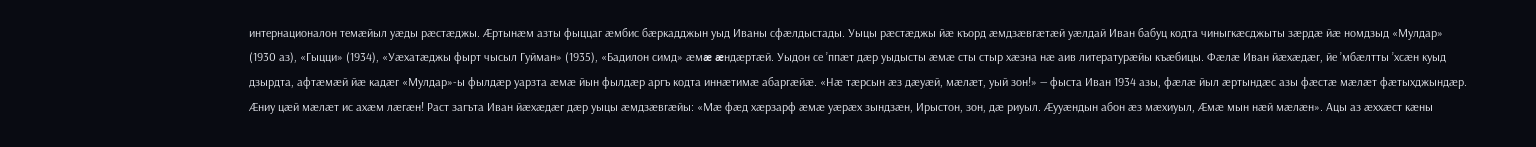интернационалон темæйыл уæды рæстæджы. Æртынæм азты фыццаг æмбис бæркадджын уыд Иваны сфæлдыстады. Уыцы рæстæджы йæ къорд æмдзæвгæтæй уæлдай Иван бабуц кодта чиныгкæсджыты зæрдæ йæ номдзыд «Мулдар» (1930 аз), «Гыцци» (1934), «Уæхатæджы фырт чысыл Гуйман» (1935), «Бадилон симд» æмæ æндæртæй. Уыдон се ’ппæт дæр уыдысты æмæ сты стыр хæзна нæ аив литературæйы къæбицы. Фæлæ Иван йæхæдæг, йе ’мбæлтты ’хсæн куыд дзырдта, афтæмæй йæ кадæг «Мулдар»-ы фылдæр уарзта æмæ йын фылдæр аргъ кодта иннæтимæ абаргæйæ. «Нæ тæрсын æз дæуæй, мæлæт, уый зон!» — фыста Иван 1934 азы, фæлæ йыл æртындæс азы фæстæ мæлæт фæтыхджындæр. Æниу цæй мæлæт ис ахæм лæгæн! Раст загъта Иван йæхæдæг дæр уыцы æмдзæвгæйы: «Мæ фæд хæрзарф æмæ уæрæх зындзæн, Ирыстон, зон, дæ риуыл. Æууæндын абон æз мæхиуыл, Æмæ мын нæй мæлæн». Ацы аз æххæст кæны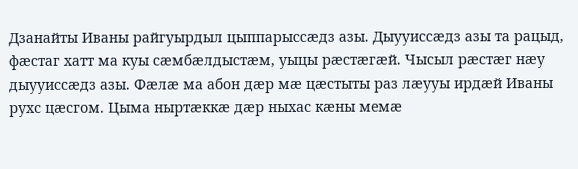Дзанайты Иваны райгуырдыл цыппарыссæдз азы. Дыууиссæдз азы та рацыд, фæстаг хатт ма куы сæмбæлдыстæм, уыцы рæстæгæй. Чысыл рæстæг нæу дыууиссæдз азы. Фæлæ ма абон дæр мæ цæстыты раз лæууы ирдæй Иваны рухс цæсгом. Цыма ныртæккæ дæр ныхас кæны мемæ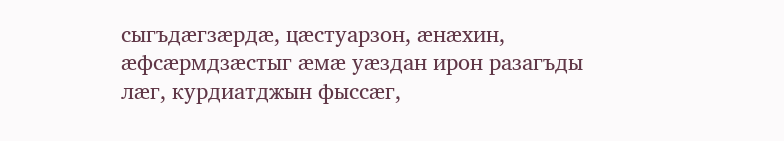сыгъдæгзæрдæ, цæстуарзон, æнæхин, æфсæрмдзæстыг æмæ уæздан ирон разагъды лæг, курдиатджын фыссæг,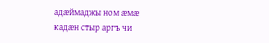адæймаджы ном æмæ кадæн стыр аргъ чи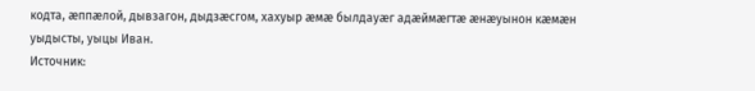кодта, æппæлой, дывзагон, дыдзæсгом, хахуыр æмæ былдауæг адæймæгтæ æнæуынон кæмæн уыдысты, уыцы Иван.
Источник: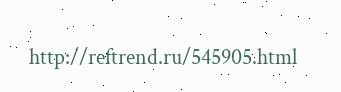http://reftrend.ru/545905.html